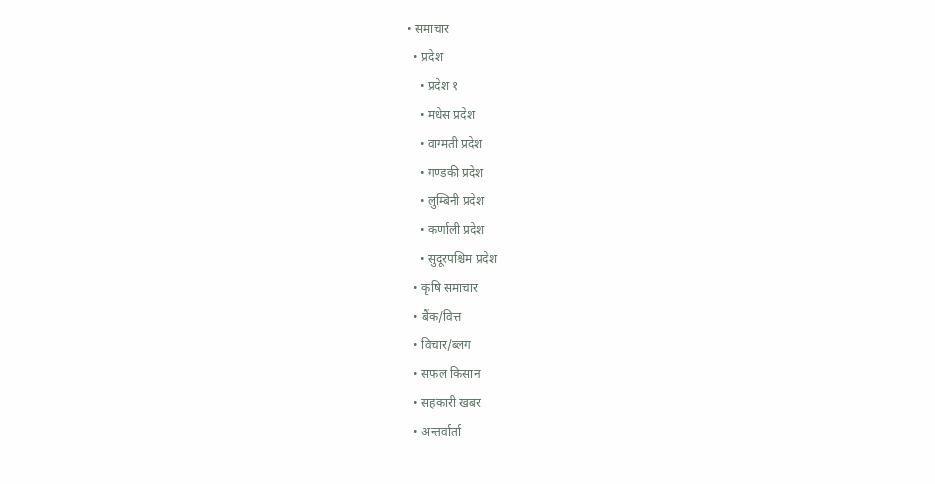• समाचार
  • प्रदेश
    • प्रदेश १
    • मधेस प्रदेश
    • वाग्मती प्रदेश
    • गण्डकी प्रदेश
    • लुम्बिनी प्रदेश
    • कर्णाली प्रदेश
    • सुदूरपश्चिम प्रदेश
  • कृषि समाचार
  • बैंक/वित्त
  • विचार/ब्लग
  • सफल किसान
  • सहकारी खबर
  • अन्तर्वार्ता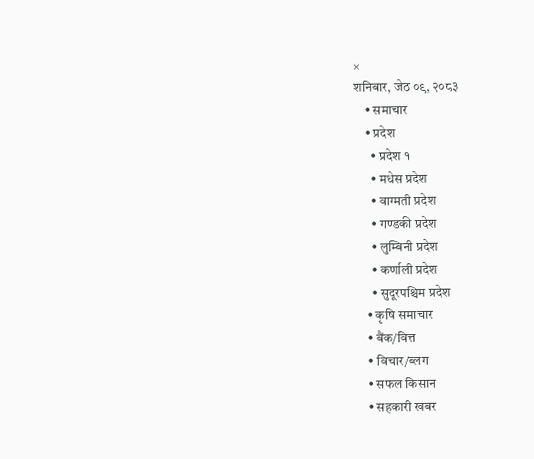×
शनिबार, जेठ ०९, २०८३
    • समाचार
    • प्रदेश
      • प्रदेश १
      • मधेस प्रदेश
      • वाग्मती प्रदेश
      • गण्डकी प्रदेश
      • लुम्बिनी प्रदेश
      • कर्णाली प्रदेश
      • सुदूरपश्चिम प्रदेश
    • कृषि समाचार
    • बैंक/वित्त
    • विचार/ब्लग
    • सफल किसान
    • सहकारी खबर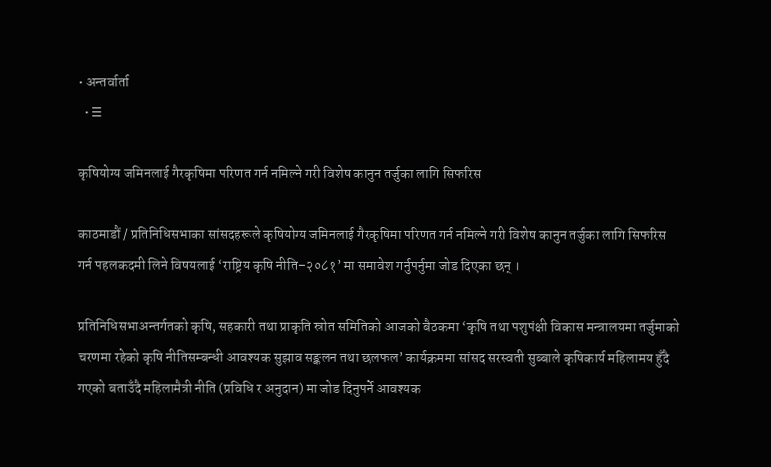• अन्तर्वार्ता
  • ☰

कृषियोग्य जमिनलाई गैरकृषिमा परिणत गर्न नमिल्ने गरी विशेष कानुन तर्जुका लागि सिफरिस

काठमाडौं / प्रतिनिधिसभाका सांसदहरूले कृषियोग्य जमिनलाई गैरकृषिमा परिणत गर्न नमिल्ने गरी विशेष कानुन तर्जुका लागि सिफरिस गर्न पहलकदमी लिने विषयलाई ‘राष्ट्रिय कृषि नीति–२०८१’ मा समावेश गर्नुपर्नुमा जोड दिएका छन् ।

प्रतिनिधिसभाअन्तर्गतको कृषि, सहकारी तथा प्राकृति स्रोत समितिको आजको बैठकमा ‘कृषि तथा पशुपंक्षी विकास मन्त्रालयमा तर्जुमाको चरणमा रहेको कृषि नीतिसम्बन्धी आवश्यक सुझाव सङ्कलन तथा छलफल’ कार्यक्रममा सांसद सरस्वती सुब्बाले कृषिकार्य महिलामय हुँदै गएको बताउँदै महिलामैत्री नीति (प्रविधि र अनुदान) मा जोड दिनुपर्ने आवश्यक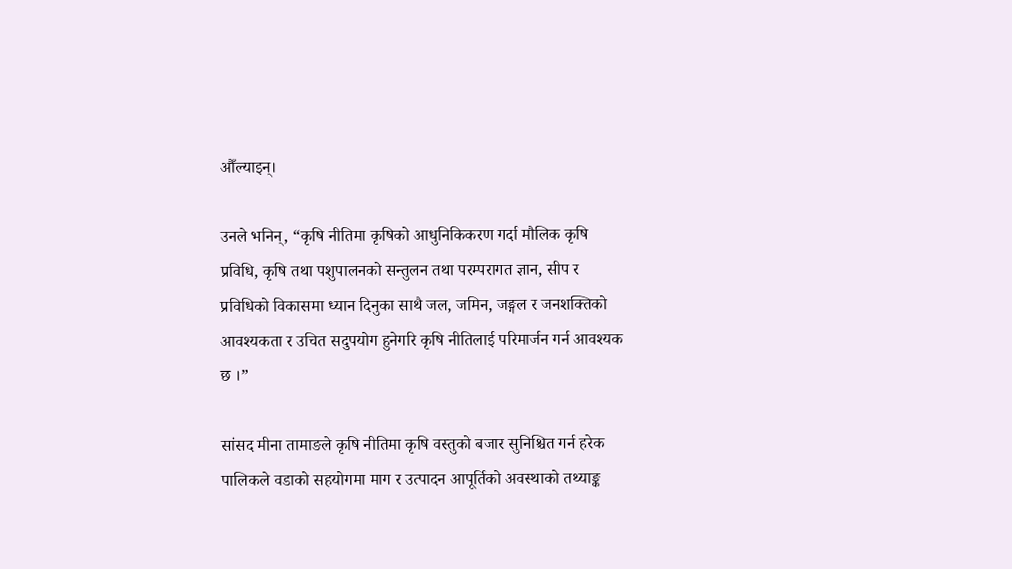औँल्याइन्।

उनले भनिन्, “कृषि नीतिमा कृषिको आधुनिकिकरण गर्दा मौलिक कृषि प्रविधि, कृषि तथा पशुपालनको सन्तुलन तथा परम्परागत ज्ञान, सीप र प्रविधिको विकासमा ध्यान दिनुका साथै जल, जमिन, जङ्गल र जनशक्तिको आवश्यकता र उचित सदुपयोग हुनेगरि कृषि नीतिलाई परिमार्जन गर्न आवश्यक छ ।”

सांसद मीना तामाङले कृषि नीतिमा कृषि वस्तुको बजार सुनिश्चित गर्न हरेक पालिकले वडाको सहयोगमा माग र उत्पादन आपूर्तिको अवस्थाको तथ्याङ्क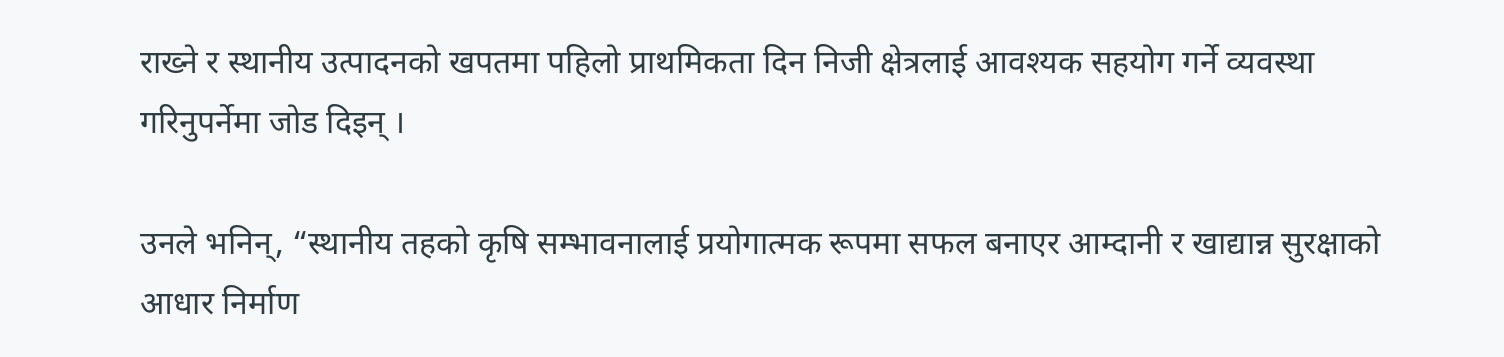राख्ने र स्थानीय उत्पादनको खपतमा पहिलो प्राथमिकता दिन निजी क्षेत्रलाई आवश्यक सहयोग गर्ने व्यवस्था गरिनुपर्नेमा जोड दिइन् ।

उनले भनिन्, “स्थानीय तहको कृषि सम्भावनालाई प्रयोगात्मक रूपमा सफल बनाएर आम्दानी र खाद्यान्न सुरक्षाको आधार निर्माण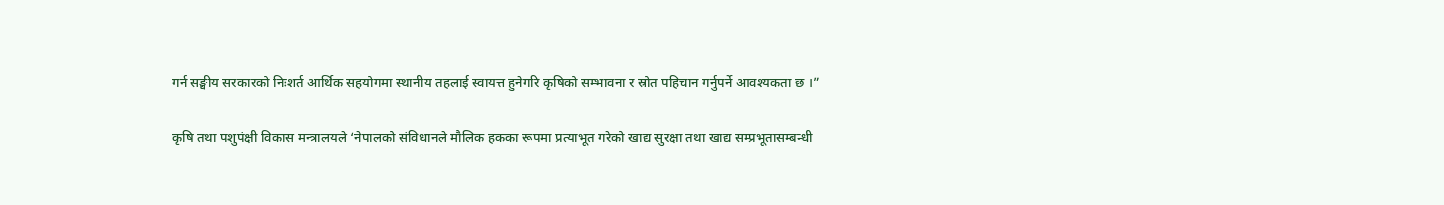गर्न सङ्घीय सरकारको निःशर्त आर्थिक सहयोगमा स्थानीय तहलाई स्वायत्त हुनेगरि कृषिको सम्भावना र स्रोत पहिचान गर्नुपर्ने आवश्यकता छ ।”

कृषि तथा पशुपंक्षी विकास मन्त्रालयले ‘नेपालको संविधानले मौलिक हकका रूपमा प्रत्याभूत गरेको खाद्य सुरक्षा तथा खाद्य सम्प्रभूतासम्बन्धी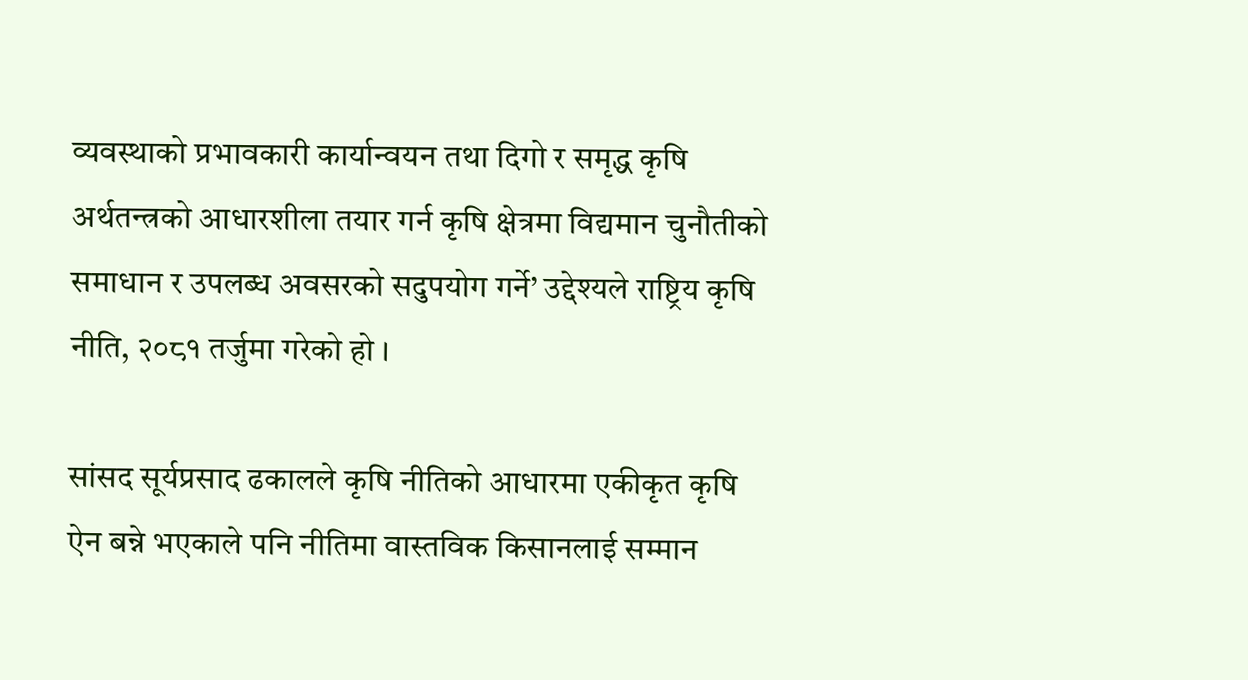व्यवस्थाको प्रभावकारी कार्यान्वयन तथा दिगो र समृद्ध कृषि अर्थतन्त्रको आधारशीला तयार गर्न कृषि क्षेत्रमा विद्यमान चुनौतीको समाधान र उपलब्ध अवसरको सदुपयोग गर्ने’ उद्देश्यले राष्ट्रिय कृषि नीति, २०८१ तर्जुमा गरेको हो ।

सांसद सूर्यप्रसाद ढकालले कृषि नीतिको आधारमा एकीकृत कृषि ऐन बन्ने भएकाले पनि नीतिमा वास्तविक किसानलाई सम्मान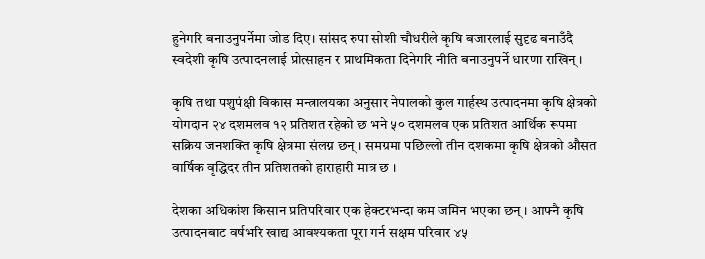हुनेगरि बनाउनुपर्नेमा जोड दिए। सांसद रुपा सोशी चौधरीले कृषि बजारलाई सुदृढ बनाउँदै स्वदेशी कृषि उत्पादनलाई प्रोत्साहन र प्राथमिकता दिनेगरि नीति बनाउनुपर्ने धारणा राखिन् ।

कृषि तथा पशुपंक्षी विकास मन्त्रालयका अनुसार नेपालको कुल गार्हस्थ उत्पादनमा कृषि क्षेत्रको योगदान २४ दशमलव १२ प्रतिशत रहेको छ भने ५० दशमलव एक प्रतिशत आर्थिक रूपमा सक्रिय जनशक्ति कृषि क्षेत्रमा संलग्न छन् । समग्रमा पछिल्लो तीन दशकमा कृषि क्षेत्रको औसत वार्षिक वृद्धिदर तीन प्रतिशतको हाराहारी मात्र छ ।

देशका अधिकांश किसान प्रतिपरिवार एक हेक्टरभन्दा कम जमिन भएका छन् । आफ्नै कृषि उत्पादनबाट वर्षभरि खाद्य आवश्यकता पूरा गर्न सक्षम परिवार ४५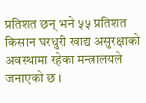प्रतिशत छन् भने ५५ प्रतिशत किसान घरधुरी खाद्य असुरक्षाको अवस्थामा रहेका मन्त्रालयले जनाएको छ ।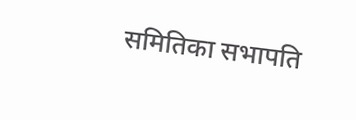समितिका सभापति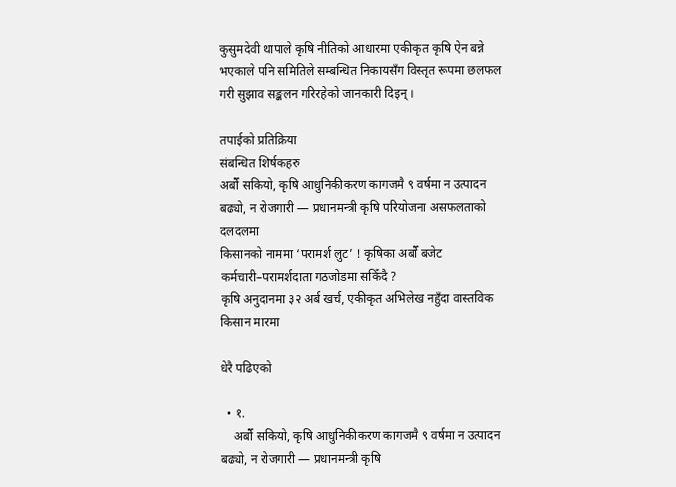कुसुमदेवी थापाले कृषि नीतिको आधारमा एकीकृत कृषि ऐन बन्ने भएकाले पनि समितिले सम्बन्धित निकायसँग विस्तृत रूपमा छलफल गरी सुझाव सङ्कलन गरिरहेको जानकारी दिइन् ।

तपाईको प्रतिक्रिया
संबन्धित शिर्षकहरु
अर्बौं सकियो, कृषि आधुनिकीकरण कागजमै ९ वर्षमा न उत्पादन बढ्यो, न रोजगारी — प्रधानमन्त्री कृषि परियोजना असफलताको दलदलमा
किसानको नाममा ‘परामर्श लुट’ ! कृषिका अर्बौं बजेट कर्मचारी–परामर्शदाता गठजोडमा सकिँदै ?
कृषि अनुदानमा ३२ अर्ब खर्च, एकीकृत अभिलेख नहुँदा वास्तविक किसान मारमा

धेरै पढिएको

  • १.
    अर्बौं सकियो, कृषि आधुनिकीकरण कागजमै ९ वर्षमा न उत्पादन बढ्यो, न रोजगारी — प्रधानमन्त्री कृषि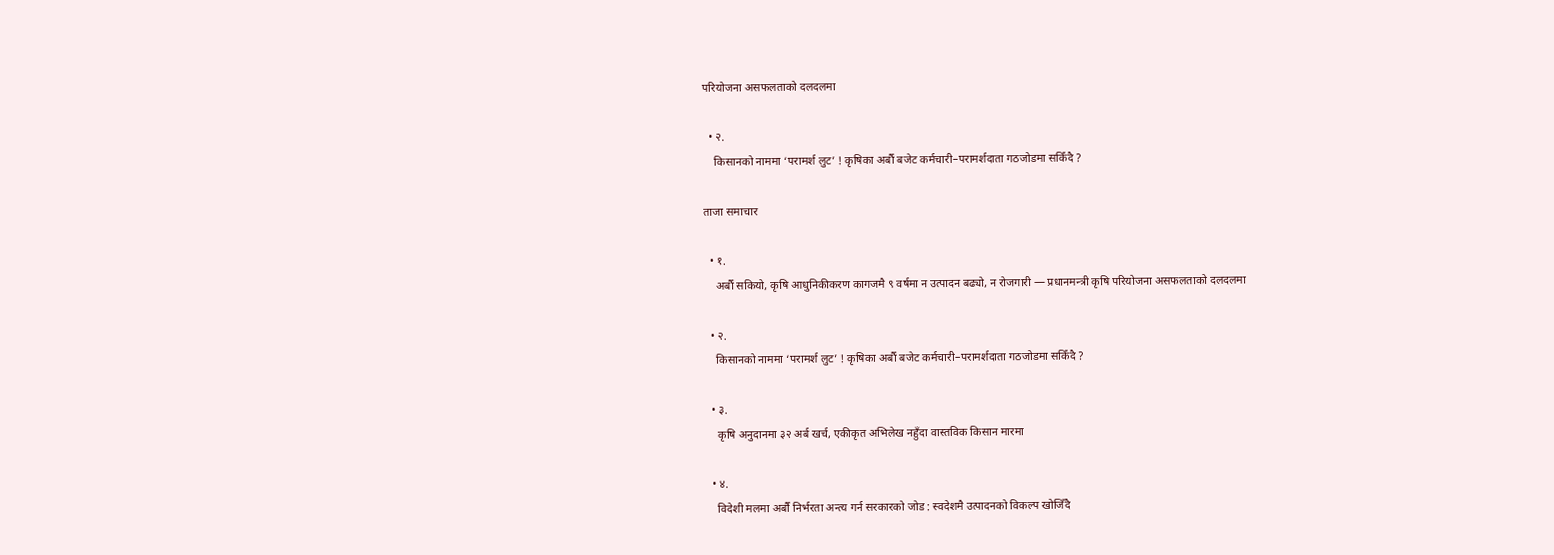परियोजना असफलताको दलदलमा

  • २.
    किसानको नाममा ‘परामर्श लुट’ ! कृषिका अर्बौं बजेट कर्मचारी–परामर्शदाता गठजोडमा सकिँदै ?

ताजा समाचार

  • १.
    अर्बौं सकियो, कृषि आधुनिकीकरण कागजमै ९ वर्षमा न उत्पादन बढ्यो, न रोजगारी — प्रधानमन्त्री कृषि परियोजना असफलताको दलदलमा

  • २.
    किसानको नाममा ‘परामर्श लुट’ ! कृषिका अर्बौं बजेट कर्मचारी–परामर्शदाता गठजोडमा सकिँदै ?

  • ३.
    कृषि अनुदानमा ३२ अर्ब खर्च, एकीकृत अभिलेख नहुँदा वास्तविक किसान मारमा

  • ४.
    विदेशी मलमा अर्बौं निर्भरता अन्त्य गर्न सरकारको जोड : स्वदेशमै उत्पादनको विकल्प खोजिँदै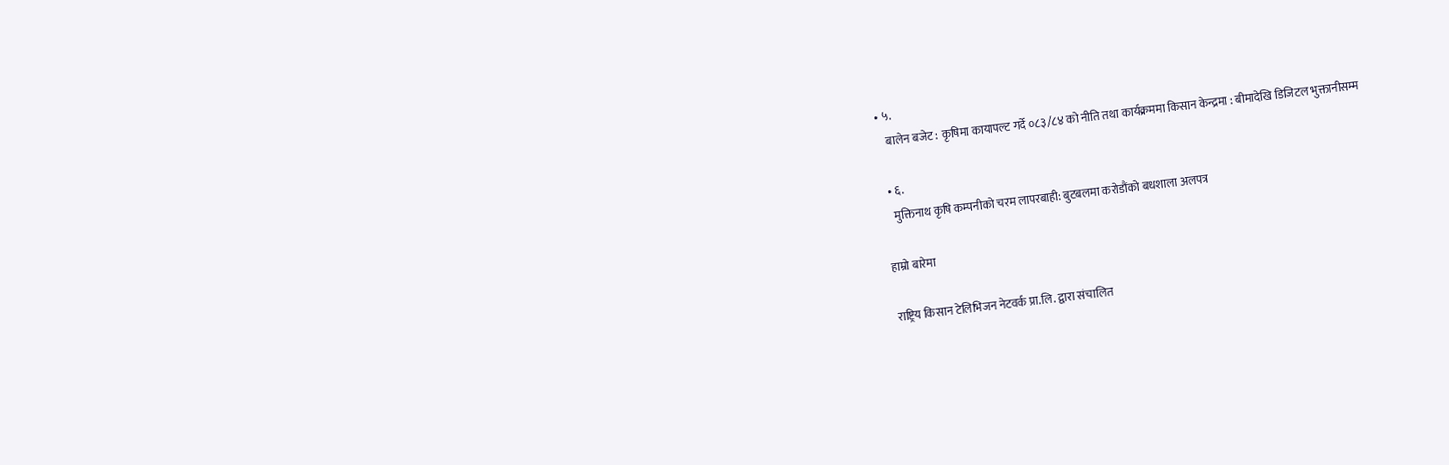• ५.
    बालेन बजेट : कृषिमा कायापल्ट गर्दे ०८३/८४ को नीति तथा कार्यक्रममा किसान केन्द्रमा : बीमादेखि डिजिटल भुक्तानीसम्म

  • ६.
    मुक्तिनाथ कृषि कम्पनीको चरम लापरबाही: बुटबलमा करोडौंको बधशाला अलपत्र

हाम्रो बारेमा

राष्ट्रिय किसान टेलिभिजन नेटवर्क प्रा.लि. द्वारा संचालित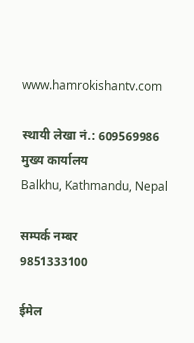www.hamrokishantv.com

स्थायी लेखा नं.: 609569986
मुख्य कार्यालय
Balkhu, Kathmandu, Nepal

सम्पर्क नम्बर
9851333100

ईमेल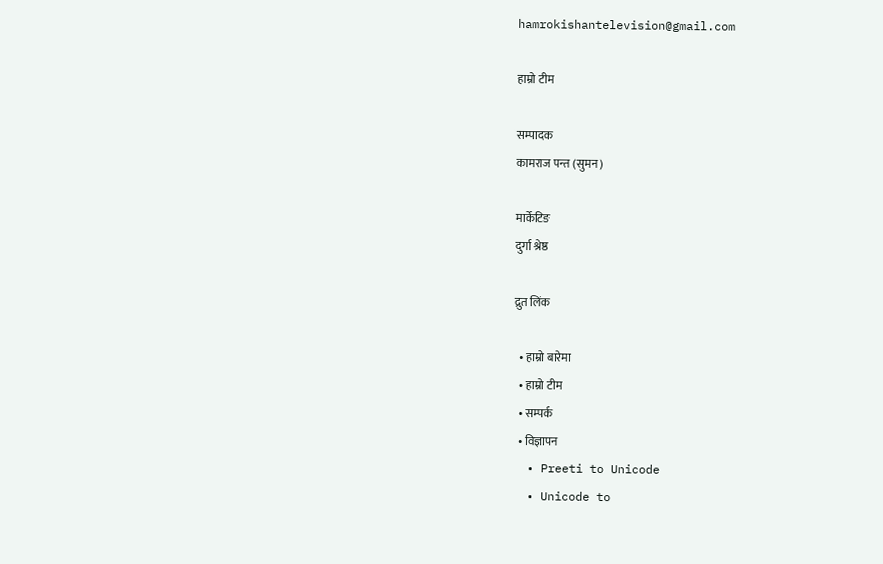hamrokishantelevision@gmail.com

हाम्रो टीम

सम्पादक
कामराज पन्त (सुमन)

मार्केटिङ
दुर्गा श्रेष्ठ

द्रुत लिंक

  • हाम्रो बारेमा
  • हाम्रो टीम
  • सम्पर्क
  • विज्ञापन
  • Preeti to Unicode
  • Unicode to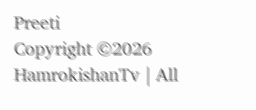Preeti
Copyright ©2026 HamrokishanTv | All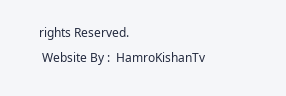rights Reserved.
 Website By :  HamroKishanTv